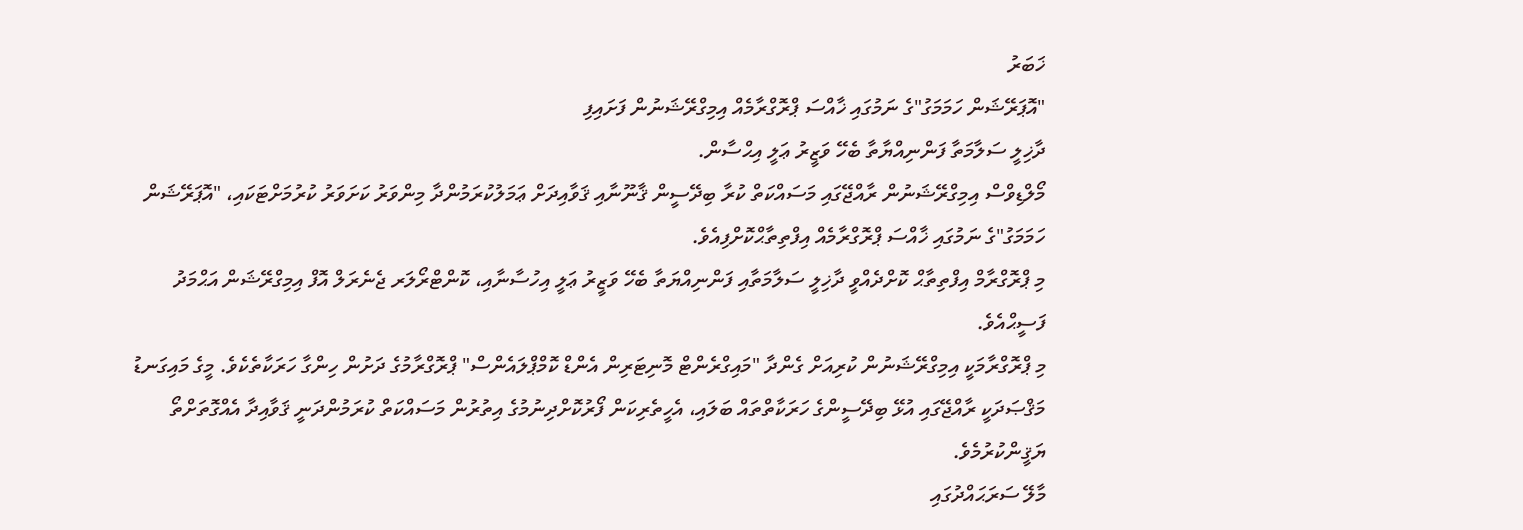ޚަބަރު
"އޮޕަރޭޝަން ހަމަމަގު"ގެ ނަމުގައި ޚާއްސަ ޕްރޮގްރާމެއް އިމިގްރޭޝަނުން ފަށައިފި
ދާޚިލީ ސަލާމަތާ ފަންނިއްޔާތާ ބެހޭ ވަޒީރު ޢަލީ އިޙްސާން.
މޯލްޑިވްސް އިމިގްރޭޝަނުން ރާއްޖޭގައި މަސައްކަތް ކުރާ ބިދޭސީން ޤާނޫނާއި ޤަވާއިދަށް ޢަމަލުކުރަމުންދާ މިންވަރު ކަށަވަރު ކުރުމަށްޓަކައި، "އޮޕަރޭޝަން ހަމަމަގު"ގެ ނަމުގައި ޚާއްސަ ޕްރޮގްރާމެއް އިފްތިތާޙްކޮށްފިއެވެ.
މި ޕްރޮގްރާމް އިފްތިތާޙް ކޮށްދެއްވީ ދާޚިލީ ސަލާމަތާއި ފަންނިއްޔަތާ ބެހޭ ވަޒީރު ޢަލީ އިހުސާނާއި، ކޮންޓްރޯލަރ ޖެނެރަލް އޮފް އިމިގްރޭޝަން އަޙްމަދު ފަސީޙްއެވެ.
މި ޕްރޮގްރާމަކީ އިމިގްރޭޝަނުން ކުރިއަށް ގެންދާ "މައިގްރެންޓް މޮނިޓަރިން އެންޑް ކޮމްޕްލައެންސް" ޕްރޮގްރާމުގެ ދަށުން ހިންގާ ހަރަކާތެކެވެ. މީގެ މައިގަނޑު މަޤްޞަދަކީ ރާއްޖޭގައި އުޅޭ ބިދޭސީންގެ ހަރަކާތްތައް ބަލައި، އެހީތެރިކަން ފޯރުކޮށްދިނުމުގެ އިތުރުން މަސައްކަތް ކުރަމުންދަނީ ޤަވާއިދާ އެއްގޮތަށްތޯ ޔަޤީންކުރުމެވެ.
މާލޭ ސަރަޙައްދުގައި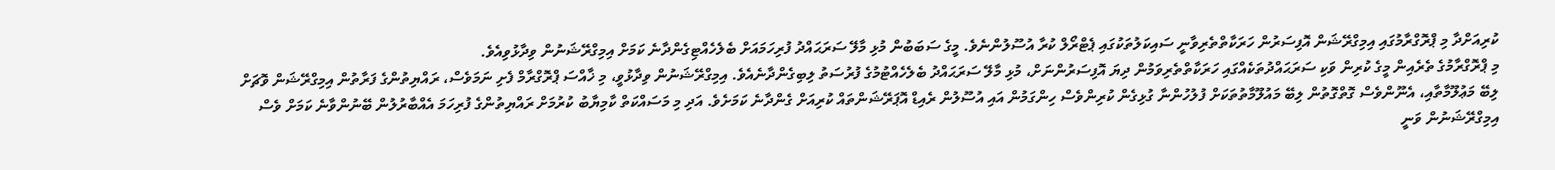ކުރިއަށްދާ މި ޕްރޮގްރާމުގައި އިމިގްރޭޝަން އޮފިސަރުން ހަރަކާތްތެރިވާނީ ސައިކަލުތަކުގައި ޕެޓްރޯލް ކުރާ އުސޫލުންނެވެ. މީގެ ސަބަބުން މުޅި މާލޭ ސަރަޙައްދު ފުރިހަމައަށް ބެލެހެއްޓިގެންދާނެ ކަމަށް އިމިގްރޭޝަނުން ވިދާޅުވިއެވެ.
މި ޕްރޮގްރާމުގެ ތެރެއިން މީގެ ކުރިން ވަކި ސަރަޙައްދުތަކެއްގައި ހަރަކާތްތެރިވަމުން ދިޔަ އޮފިސަރުންނަށް، މުޅި މާލޭ ސަރަޙައްދު ބެލެހެއްޓުމުގެ ފުރުސަތު ލިބިގެންދާނެއެވެ. އިމިގްރޭޝަނުން ވިދާޅުވީ، މި ޚާއްސަ ޕްރޮގްރާމް ފެށި ނަމަވެސް، ރައްޔިތުންގެ ފަރާތުން އިމިގްރޭޝަން ވޮޗަށް ލިބޭ މަޢުލޫމާތާއި، އެނޫންވެސް ގޮތްގޮތުން ލިބޭ މައުލޫމާތުތަކަށް ފުލުހުންނާ ގުޅިގެން ކުރިންވެސް ހިންގަމުން އައި އުސޫލުން ރެއިޑް އޮޕަރޭޝަންތައް ކުރިއަށް ގެންދާނެ ކަމަށެވެ. އަދި މި މަސައްކަތް ކާމިޔާބު ކުރުމަށް ރައްޔިތުންގެ ފުރިހަމަ އެއްބާރުލުން ބޭނުންވާނެ ކަމަށް ވެސް އިމިގްރޭޝަނުން ވަނީ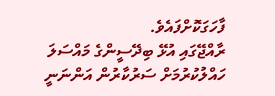ފާހަގަކޮށްފައެވެ.
ރާއްޖޭގައި އުޅޭ ބިދޭސީންގެ މައްސަލަ ހައްލުކުރުމަށް ސަރުކާރުން އަންނަނީ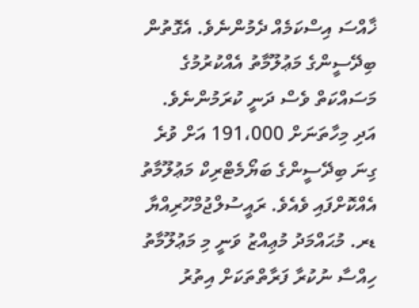ޚާއްސަ އިސްކަމެއް ދެމުންނެވެ. އެގޮތުން ބިދޭސީންގެ މަޢުލޫމާތު އެއްކުރުމުގެ މަސައްކަތް ވެސް ދަނީ ކުރަމުންނެވެ. އަދި މިހާތަނަށް 191،000 އަށް ވުރެ ގިނަ ބިދޭސީންގެ ބަޔޯމެޓްރިކް މަޢުލޫމާތު އެއްކޮށްފައި ވެއެވެ. ރައީސުލްޖުމްހޫރިއްޔާ ޑރ. މުޙައްމަދު މުޢިއްޒު ވަނީ މި މަޢުލޫމާތު ހިއްސާ ނުކުރާ ފަރާތްތަކަށް އިތުރު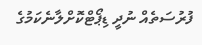ފުރުސަތެއް ނުދީ ޑިޕޯޓްކޮށްލާނެކަމުގެ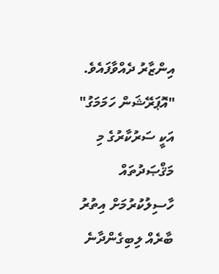އިންޒާރު ދެއްވާފައެވެ. "އޮޕަރޭޝަން ހަމަމަގު" އަކީ ސަރުކާރުގެ މި މަޤްޞަދުތައް ހާސިލުކުރުމަށް އިތުރު ބާރެއް ލިބިގެންދާނެ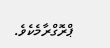ޕްރޮގްރާމެކެވެ.